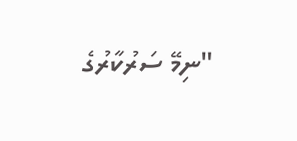"ނިމޭ ސަރުކާރުގެ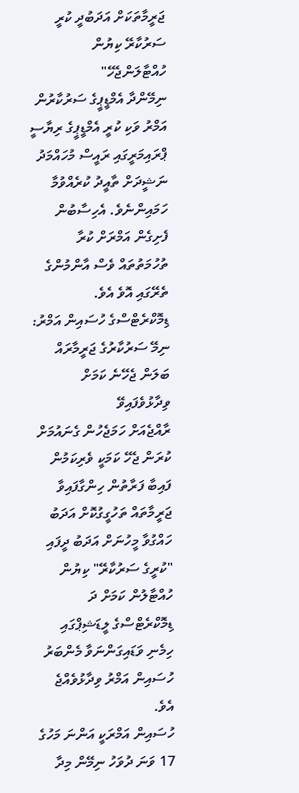ޖަރީމާތަކަށް އަދަބުދީ ކުރީ ސަރުކާރޭ ކިޔުން ހުއްޓާލަންޖެހޭ"
ނިމޭންދާ އެމްޑީޕީގެ ސަރުކާރުން އަމްރު ވަކި ކުރީ އެމްޑީޕީގެ ރިޔާސީ ޕްރައިމަރީގައި ރައީސް މުހައްމަދު ނަޝީދަށް ތާއީދު ކުރެއްވުމާ ހަމައިންނެވެ. އެހިސާބުން ފެށިގެން އަމްރަށް ކުރާ ތުހުމަތުތައް ވެސް އާންމުންގެ ތެރޭގައި އޮވެ އެވެ.
ޑިމޮކްރެޓްސްގެ ހުސައިން އަމްރު: ނިމޭ ސަރުކާރުގެ ޖަރީމާރައް ބަލަން ޖެހޭނެ ކަމަށް ވިދާޅުވެފައިވޭ
ރާއްޖެއަށް ހަމަޖެހުން ގެނައުމަށް ކުރަން ޖެހޭ ކަމަކީ ވެރިކަމުން ފައިބާ ފަރާތުން ހިންގާފައިވާ ޖަރީމާތައް ތަހުގީގުކޮށް އަދަބު ހައްގުވާ މީހުނަށް އަދަބު ދީފައި "ކުރީގެ ސަރުކާރޭ" ކިޔުން ހުއްޓާލުން ކަމަށް ދަ ޑިމޮކްރެޓްސްގެ ލީޑަޝިޕްގައި ހިމެނި ވަޑައިގަންނަވާ މެންބަރު ހުސައިން އަމްރު ވިދާޅުވެއްޖެ އެވެ.
ހުސައިން އަމްރަކީ އަންނަ މަހުގެ 17 ވަނަ ދުވަހު ނިމޭން މިދާ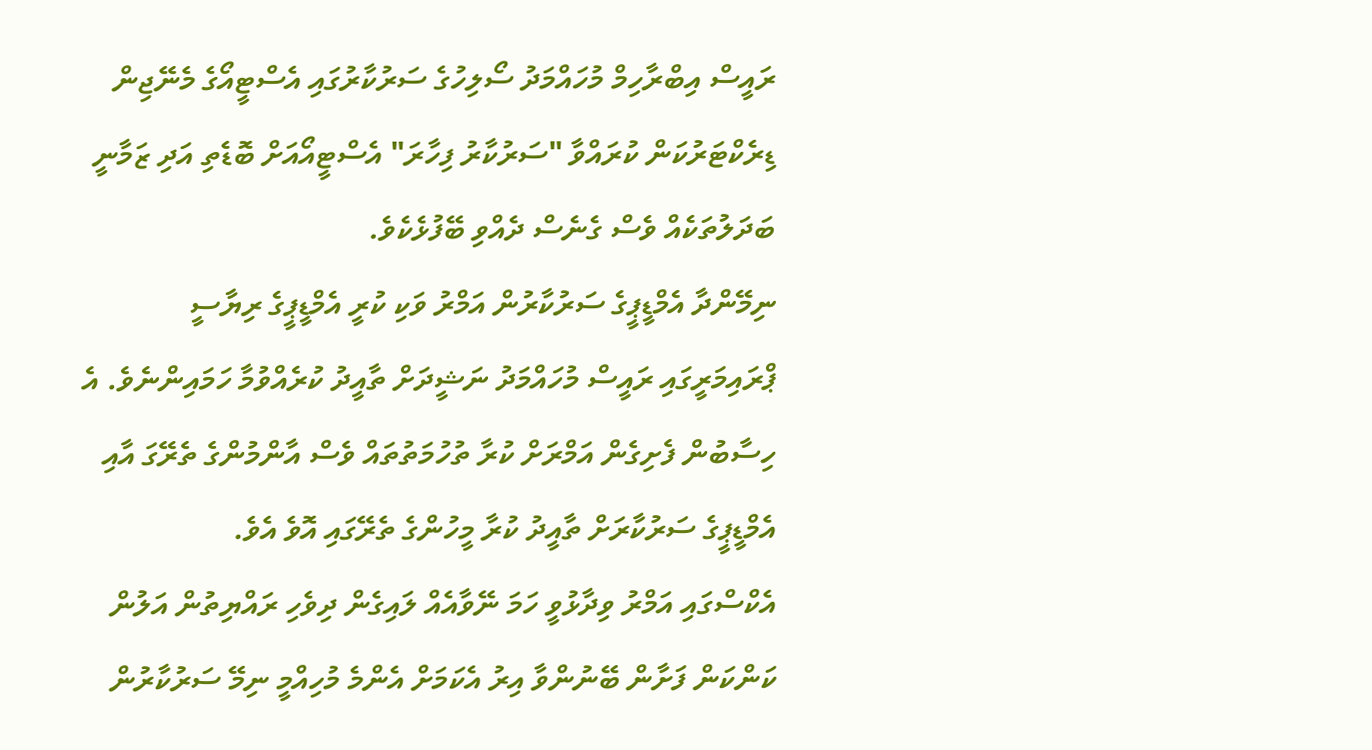ރައީސް އިބްރާހިމް މުހައްމަދު ސޯލިހުގެ ސަރުކާރުގައި އެސްޓީއޯގެ މެނޭޖިން ޑިރެކްޓަރުކަން ކުރައްވާ "ސަރުކާރު ފިހާރަ" އެސްޓީއޯއަށް ބޮޑެތި އަދި ޒަމާނީ ބަދަލުތަކެއް ވެސް ގެނެސް ދެއްވި ބޭފުޅެކެވެ.
ނިމޭންދާ އެމްޑީޕީގެ ސަރުކާރުން އަމްރު ވަކި ކުރީ އެމްޑީޕީގެ ރިޔާސީ ޕްރައިމަރީގައި ރައީސް މުހައްމަދު ނަޝީދަށް ތާއީދު ކުރެއްވުމާ ހަމައިންނެވެ. އެ ހިސާބުން ފެށިގެން އަމްރަށް ކުރާ ތުހުމަތުތައް ވެސް އާންމުންގެ ތެރޭގަ އާއި އެމްޑީޕީގެ ސަރުކާރަށް ތާއީދު ކުރާ މީހުންގެ ތެރޭގައި އޮވެ އެވެ.
އެކްސްގައި އަމްރު ވިދާޅުވީ ހަމަ ނޭވާއެއް ލައިގެން ދިވެހި ރައްޔިތުން އަލުން ކަންކަން ފަށާން ބޭނުންވާ އިރު އެކަމަށް އެންމެ މުހިއްމީ ނިމޭ ސަރުކާރުން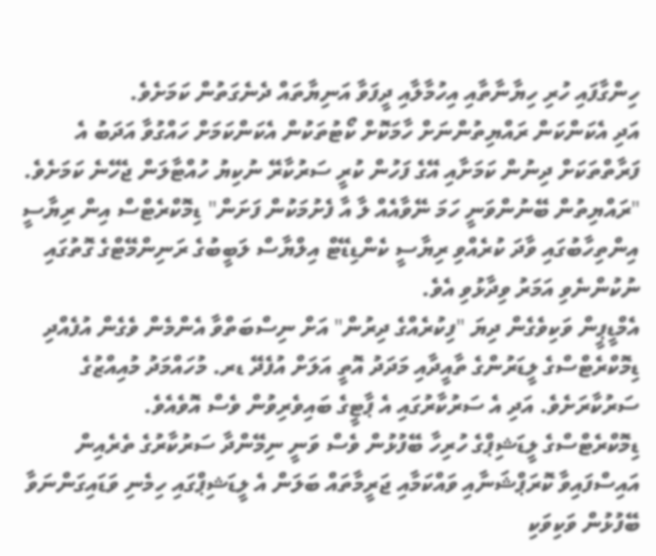ހިންގާފައި ހުރި ހިޔާނާތާއި އިހުމާލާއި ދީފަވާ އަނިޔާތައް ދެނެގަތުން ކަމަށެވެ.
އަދި އެކަންކަން ރައްޔިތުންނަށް ހާމަކޮށް ކޯޓުތަކުން އެކަންކަމަށް ހައްގުވާ އަދަބު އެ ފަރާތްތަކަށް ދިނުން ކަމަށާއި އޭގެ ފަހުން ކުރީ ސަރުކާރޭ ނުކިޔު ހުއްޓާލަން ޖެހޭނެ ކަމަށެވެ.
"ރައްޔިތުން ބޭނުންވަނީ ހަމަ ނޭވާއެއް ލާ އާ ފެށުމަކުން ފަށަން" ޑިމޮކްރެޓްސް އިން ރިޔާސީ އިންތިހާބުގައި ވާދަ ކުރެއްވި ރިޔާސީ ކެންޑިޑޭޓް އިލްޔާސް ލަބީބުގެ ރަނިންމޭޓްގެ ގޮތުގައި ނުކުންނެވި އަމަރު ވިދާޅުވި އެވެ.
އެމްޑީޕީން ވަކިވެގެން ދިޔަ "ފިކުރެއްގެ ދިރުން" އަށް ނިސްބަތްވާ އެންމެން ވެގެން އުފެއްދި ޑިމޮކްރެޓްސްގެ ލީޑަރުންގެ ތާއީދާއި މަދަދު އޮތީ އަލަށް އުފެދޭ ޑރ. މުހައްމަދު މުއިއްޒުގެ ސަރުކާރަށެވެ. އަދި އެ ސަރުކާރުގައި އެ ޕާޓީގެ ބައިވެރިވުން ވެސް އޮވެއެވެ.
ޑިމޮކްރެޓްސްގެ ލީޑަޝިޕްގެ ހުރިހާ ބޭފުޅުން ވެސް ވަނީ ނިމޭންދާ ސަރުކާރުގެ ތެރެއިން އައިސްފައިވާ ކޮރަޕްޝަނާއި ވައްކަމާއި ޖަރީމާތައް ބަލަން އެ ލީޑަޝިޕްގައި ހިމެނި ވަޑައިގަންނަވާ ބޭފުޅުން ވަކިވަކި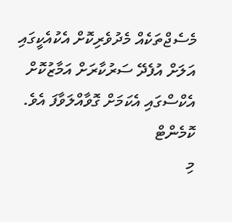މެސެޖްތަކެއް މެދުވެރިކޮށް އެކުއެކީގައި އަލަށް އުފެދޭ ސަރުކާރަށް އަމާޒުކޮށް އެކްސްގައި އެކަމަށް ގޮވާއްލަވާފަ އެވެ.
ކޮމެންޓް
މި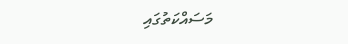މަސައްކަތުގައި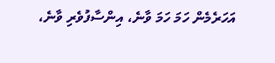އަހަރެމެން ހަމަ ހަމަ ވާނެ، އިންސާފުވެރި ވާނެ،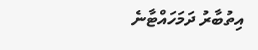އިތުބާރު ދަމަހައްޓާނެ